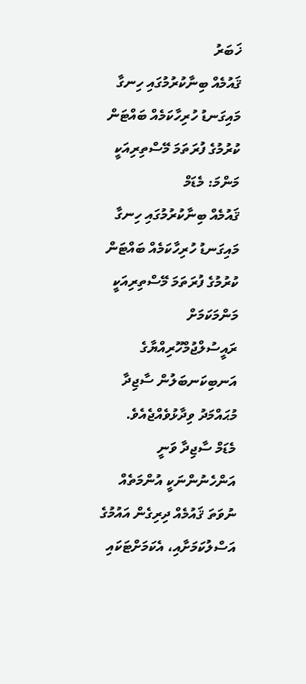ޚަބަރު
ޤައުމެއް ބިނާކުރުމުގައި ހިނގާ މައިގަނޑު ހުރިހާކަމެއް ބައްޓަން ކުރުމުގެ ފުރަތަމަ މޭސްތިރިއަކީ މަންމަ: މެޑަމް
ޤައުމެއް ބިނާކުރުމުގައި ހިނގާ މައިގަނޑު ހުރިހާކަމެއް ބައްޓަން ކުރުމުގެ ފުރަތަމަ މޭސްތިރިއަކީ މަންމަކަމަށް ރައީސުލްޖުމްހޫރިއްޔާގެ އަނބިކަނބަލުން ސާޖިދާ މުޙައްމަދު ވިދާޅުވެއްޖެއެވެ.
މެޑަމް ސާޖިދާ ވަނީ އަންހެނުންނަކީ އުންމަތެއް ނުވަތަ ޤައުމެއް ދިރިގެން އައުމުގެ އަސްލުކަމަށާއި، އެކަމަށްޓަކައި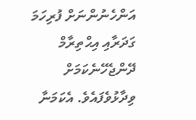އަންހެނުންނަށް ފުރިހަމަ ގަދަރާއި އިޙްތިރާމް ދޭންޖެހޭނެކަމަށް ވިދާޅުވެފައެވެ. އެކަމަނާ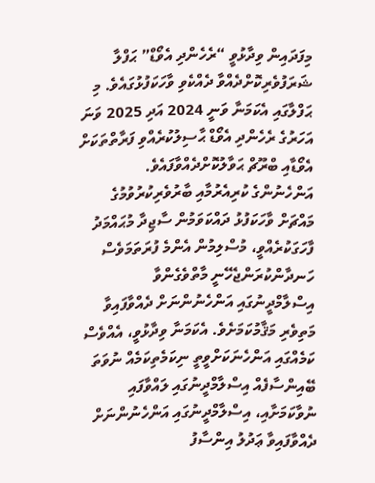މިފަދައިން ވިދާޅުވީ “ރެހެންދި އެވޯޑް” ޙަފްލާ ޝަރަފުވެރިކޮށްދެއްވާ ދެއްކެވި ވާހަކަފުޅުގައެވެ. މި ޙަފްލާގައި އެކަމަނާ ވަނީ 2024 އަދި 2025 ވަނަ އަހަރުގެ ރެހެންދި އެވޯޑް ޙާސިލުކުރެއްވި ފަރާތްތަކަށް އެވޯޑާއި ބްރޫޗް ޙަވާލުކޮށްދެއްވާފައެވެ.
އަންހެނުންގެ ކުރިއެރުމާއި ބާރުވެރިކުރުވުމުގެ މައްޗަށް ވާހަކަފުޅު ދައްކަވަމުން ސާޖިދާ މުޙައްމަދު ފާހަގަކުރެއްވީ، މުސްލިމުން އެންމެ ފުރަތަމަވެސް ހަނދާންކުރަންޖެހޭނީ މާތްވެގެންވާ އިސްލާމްދީނުގައި އަންހެނުންނަށް ދެއްވާފައިވާ މަތިވެރި މަޤާމުކަމަށެވެ. އެކަމަނާ ވިދާޅުވީ، އެއްވެސް ކަމެއްގައި އަންހެނަކަށްވީތީ ނިކަމެތިކަމެއް ނުވަތަ ބޭއިންސާފެއް އިސްލާމްދީނުގައި ލައްވާފައި ނުވާކަމަށާއި، އިސްލާމްދީނުގައި އަންހެނުންނަށް ދެއްވާފައިވާ ޢަދުލު އިންސާފު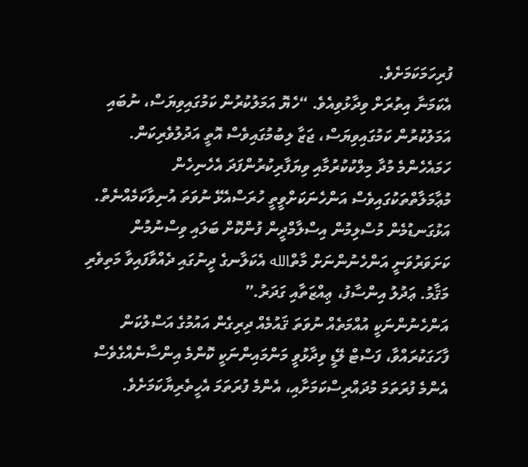ފުރިހަމަކަމަށެވެ.
އެކަމަނާ އިތުރަށް ވިދާޅުވިއެވެ. “ހެޔޮ އަމަލުކުރުން ކަމުގައިވިޔަސް، ނުބައި އަމަލުކުރުން ކަމުގައިވިޔަސް، ޖަޒާ ލިބުމުގައިވެސް އޮތީ އަދުލުވެރިކަން. ހަމައެހެންމެ މުދާ މިލްކުކުރުމާއި ވިޔަފާރިކުރުންފަދަ އެހެނިހެން މުޢާމަލާތްތަކުގައިވެސް އަންހެނަކަށްވީތީ ހުރަސްއެޅޭ ނުވަތަ އުނިވާކަމެއްނެތް. އަޅުގަނޑުމެން މުސްލިމުން އިސްލާމްދީން ފުންކޮށް ބަލައި ވިސްނުމުން ކަށަވަރުވަނީ އަންހެނުންނަށް މާތްالله އެކަލާނގެ ދީނުގައި ދެއްވާފައިވާ މަތިވެރި މަޤާމު. ޢަދުލު އިންސާފު، ޢިއްޒަތާއި ގަދަރު.”
އަންހެނުންނަކީ އުއްމަތެއް ނުވަތަ ޤައުމެއް ދިރިގެން އައުމުގެ އަސްލުކަން ފާހަގަކުރައްވާ، ފަސްޓް ލޭޑީ ވިދާޅުވީ މަންމައިންނަކީ ކޮންމެ އިންސާނެއްގެވެސް އެންމެ ފުރަތަމަ މުދައްރިސްކަމަށާއި، އެންމެ ފުރަތަމަ އެހީތެރިޔާކަމަށެވެ.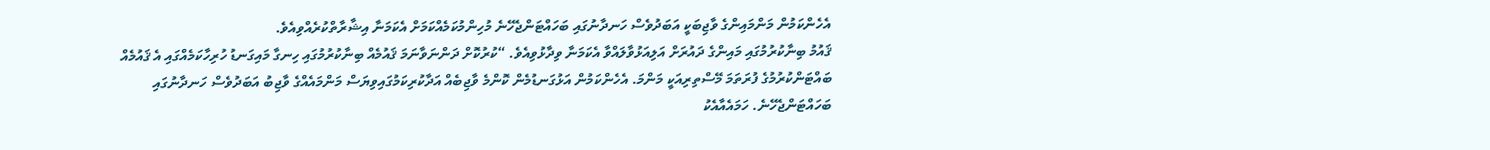އެހެންކަމުން މަންމައިންގެ ވާޖިބަކީ އަބަދުވެސް ހަނދާނުގައި ބަހައްޓަންޖެހޭނެ މުހިންމުކަމެއްކަމަށް އެކަމަނާ އިޝާރާތްކުރެއްވިއެވެ.
ޤައުމު ބިނާކުރުމުގައި މައިންގެ ދައުރަށް އަލިއަޅުވާލައްވާ އެކަމަނާ ވިދާޅުވިއެވެ. “ކުރުކޮށް ދަންނަވާނަމަ ޤައުމެއް ބިނާކުރުމުގައި ހިނގާ މައިގަނޑު ހުރިހާކަމެއްގައި އެ ޤައުމެއް ބައްޓަންކުރުމުގެ ފުރަތަމަ މޭސްތިރިއަކީ މަންމަ. އެހެންކަމުން އަޅުގަނޑުމެން ކޮންމެ ވާޖިބެއް އަދާކުރިކަމުގައިވިޔަސް މަންމައެއްގެ ވާޖިބު އަބަދުވެސް ހަނދާނުގައި ބަހައްޓަންޖެހޭނެ. ހަމައެއާއެކު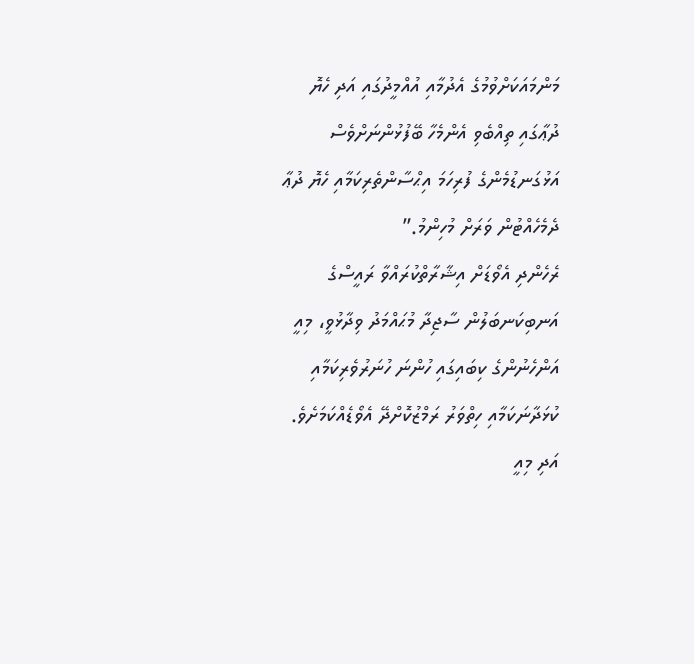މަންމައަކަށްވުމުގެ އެދުމާއި އުއްމީދުގައި އަދި ހެޔޮ ދުޢާގައި ތިއްބެވި އެންމެހާ ބޭފުޅުންނަށްވެސް އަޅުގަނޑުމެންގެ ފުރިހަމަ އިޙްސާންތެރިކަމާއި ހެޔޮ ދުޢާ ދެމެހެއްޓުން ވަރަށް މުހިންމު.”
ރެހެންދި އެވޯޑަށް އިޝާރާތްކުރައްވާ ރައީސްގެ އަނބިކަނބަލުން ސާޖިދާ މުޙައްމަދު ވިދާޅުވީ، މިއީ އަންހެނުންގެ ކިބައިގައި ހުންނަ ހުނަރުވެރިކަމާއި ކުޅަދާނަކަމާއި ހިތްވަރު ރަމްޒުކޮށްދޭ އެވޯޑެއްކަމަށެވެ. އަދި މިއީ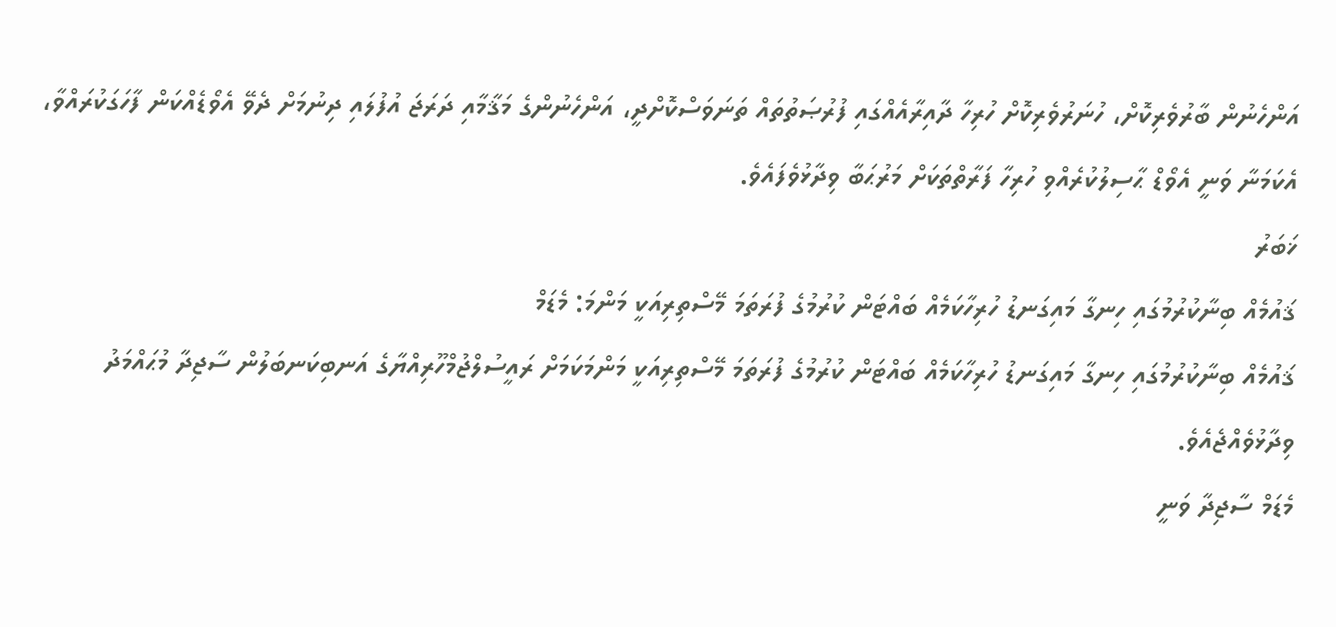އަންހެނުން ބާރުވެރިކޮށް، ހުނަރުވެރިކޮށް ހުރިހާ ދާއިރާއެއްގައި ފުރުޞަތުތައް ތަނަވަސްކޮށްދީ، އަންހެނުންގެ މަޤާމާއި ދަރަޖަ އުފުލައި ދިނުމަށް ދެވޭ އެވޯޑެއްކަން ފާހަގަކުރައްވާ، އެކަމަނާ ވަނީ އެވޯޑް ޙާސިލުކުރެއްވި ހުރިހާ ފަރާތްތަކަށް މަރުޙަބާ ވިދާޅުވެފައެވެ.
ޚަބަރު
ޤައުމެއް ބިނާކުރުމުގައި ހިނގާ މައިގަނޑު ހުރިހާކަމެއް ބައްޓަން ކުރުމުގެ ފުރަތަމަ މޭސްތިރިއަކީ މަންމަ: މެޑަމް
ޤައުމެއް ބިނާކުރުމުގައި ހިނގާ މައިގަނޑު ހުރިހާކަމެއް ބައްޓަން ކުރުމުގެ ފުރަތަމަ މޭސްތިރިއަކީ މަންމަކަމަށް ރައީސުލްޖުމްހޫރިއްޔާގެ އަނބިކަނބަލުން ސާޖިދާ މުޙައްމަދު ވިދާޅުވެއްޖެއެވެ.
މެޑަމް ސާޖިދާ ވަނީ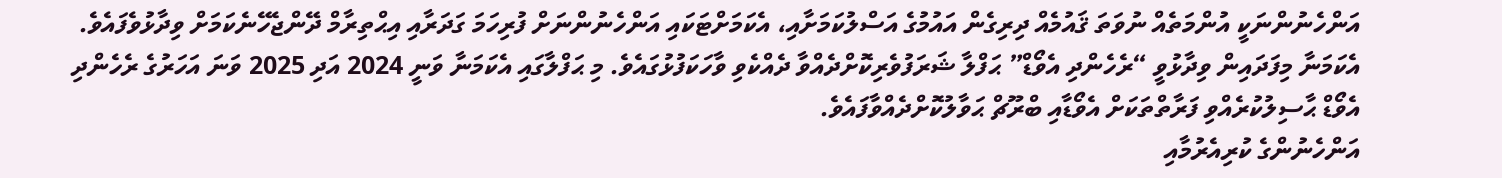އަންހެނުންނަކީ އުންމަތެއް ނުވަތަ ޤައުމެއް ދިރިގެން އައުމުގެ އަސްލުކަމަށާއި، އެކަމަށްޓަކައި އަންހެނުންނަށް ފުރިހަމަ ގަދަރާއި އިޙްތިރާމް ދޭންޖެހޭނެކަމަށް ވިދާޅުވެފައެވެ. އެކަމަނާ މިފަދައިން ވިދާޅުވީ “ރެހެންދި އެވޯޑް” ޙަފްލާ ޝަރަފުވެރިކޮށްދެއްވާ ދެއްކެވި ވާހަކަފުޅުގައެވެ. މި ޙަފްލާގައި އެކަމަނާ ވަނީ 2024 އަދި 2025 ވަނަ އަހަރުގެ ރެހެންދި އެވޯޑް ޙާސިލުކުރެއްވި ފަރާތްތަކަށް އެވޯޑާއި ބްރޫޗް ޙަވާލުކޮށްދެއްވާފައެވެ.
އަންހެނުންގެ ކުރިއެރުމާއި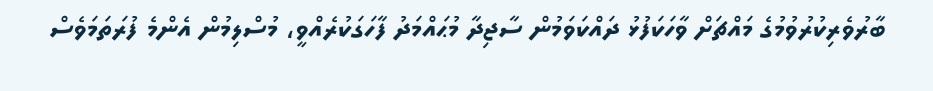ބާރުވެރިކުރުވުމުގެ މައްޗަށް ވާހަކަފުޅު ދައްކަވަމުން ސާޖިދާ މުޙައްމަދު ފާހަގަކުރެއްވީ، މުސްލިމުން އެންމެ ފުރަތަމަވެސް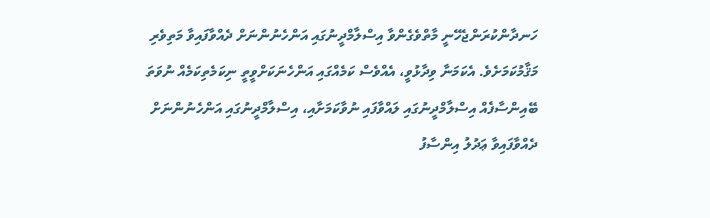ހަނދާންކުރަންޖެހޭނީ މާތްވެގެންވާ އިސްލާމްދީނުގައި އަންހެނުންނަށް ދެއްވާފައިވާ މަތިވެރި މަޤާމުކަމަށެވެ. އެކަމަނާ ވިދާޅުވީ، އެއްވެސް ކަމެއްގައި އަންހެނަކަށްވީތީ ނިކަމެތިކަމެއް ނުވަތަ ބޭއިންސާފެއް އިސްލާމްދީނުގައި ލައްވާފައި ނުވާކަމަށާއި، އިސްލާމްދީނުގައި އަންހެނުންނަށް ދެއްވާފައިވާ ޢަދުލު އިންސާފު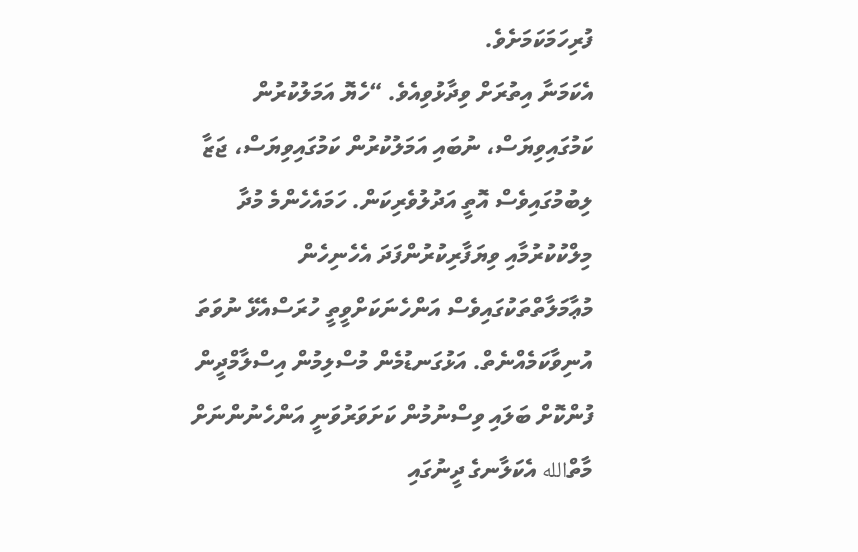ފުރިހަމަކަމަށެވެ.
އެކަމަނާ އިތުރަށް ވިދާޅުވިއެވެ. “ހެޔޮ އަމަލުކުރުން ކަމުގައިވިޔަސް، ނުބައި އަމަލުކުރުން ކަމުގައިވިޔަސް، ޖަޒާ ލިބުމުގައިވެސް އޮތީ އަދުލުވެރިކަން. ހަމައެހެންމެ މުދާ މިލްކުކުރުމާއި ވިޔަފާރިކުރުންފަދަ އެހެނިހެން މުޢާމަލާތްތަކުގައިވެސް އަންހެނަކަށްވީތީ ހުރަސްއެޅޭ ނުވަތަ އުނިވާކަމެއްނެތް. އަޅުގަނޑުމެން މުސްލިމުން އިސްލާމްދީން ފުންކޮށް ބަލައި ވިސްނުމުން ކަށަވަރުވަނީ އަންހެނުންނަށް މާތްالله އެކަލާނގެ ދީނުގައި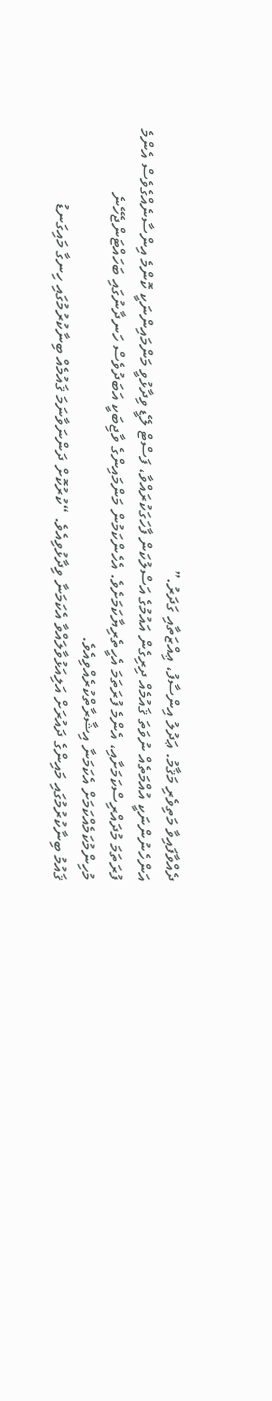ދެއްވާފައިވާ މަތިވެރި މަޤާމު. ޢަދުލު އިންސާފު، ޢިއްޒަތާއި ގަދަރު.”
އަންހެނުންނަކީ އުއްމަތެއް ނުވަތަ ޤައުމެއް ދިރިގެން އައުމުގެ އަސްލުކަން ފާހަގަކުރައްވާ، ފަސްޓް ލޭޑީ ވިދާޅުވީ މަންމައިންނަކީ ކޮންމެ އިންސާނެއްގެވެސް އެންމެ ފުރަތަމަ މުދައްރިސްކަމަށާއި، އެންމެ ފުރަތަމަ އެހީތެރިޔާކަމަށެވެ. އެހެންކަމުން މަންމައިންގެ ވާޖިބަކީ އަބަދުވެސް ހަނދާނުގައި ބަހައްޓަންޖެހޭނެ މުހިންމުކަމެއްކަމަށް އެކަމަނާ އިޝާރާތްކުރެއްވިއެވެ.
ޤައުމު ބިނާކުރުމުގައި މައިންގެ ދައުރަށް އަލިއަޅުވާލައްވާ އެކަމަނާ ވިދާޅުވިއެވެ. “ކުރުކޮށް ދަންނަވާނަމަ ޤައުމެއް ބިނާކުރުމުގައި ހިނގާ މައިގަނޑު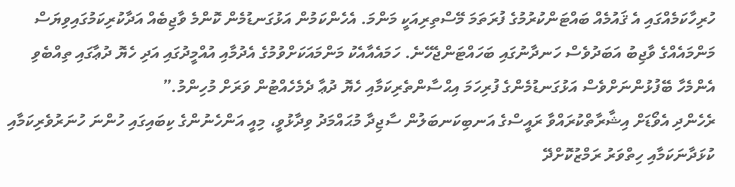ހުރިހާކަމެއްގައި އެ ޤައުމެއް ބައްޓަންކުރުމުގެ ފުރަތަމަ މޭސްތިރިއަކީ މަންމަ. އެހެންކަމުން އަޅުގަނޑުމެން ކޮންމެ ވާޖިބެއް އަދާކުރިކަމުގައިވިޔަސް މަންމައެއްގެ ވާޖިބު އަބަދުވެސް ހަނދާނުގައި ބަހައްޓަންޖެހޭނެ. ހަމައެއާއެކު މަންމައަކަށްވުމުގެ އެދުމާއި އުއްމީދުގައި އަދި ހެޔޮ ދުޢާގައި ތިއްބެވި އެންމެހާ ބޭފުޅުންނަށްވެސް އަޅުގަނޑުމެންގެ ފުރިހަމަ އިޙްސާންތެރިކަމާއި ހެޔޮ ދުޢާ ދެމެހެއްޓުން ވަރަށް މުހިންމު.”
ރެހެންދި އެވޯޑަށް އިޝާރާތްކުރައްވާ ރައީސްގެ އަނބިކަނބަލުން ސާޖިދާ މުޙައްމަދު ވިދާޅުވީ، މިއީ އަންހެނުންގެ ކިބައިގައި ހުންނަ ހުނަރުވެރިކަމާއި ކުޅަދާނަކަމާއި ހިތްވަރު ރަމްޒުކޮށްދޭ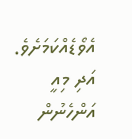އެވޯޑެއްކަމަށެވެ. އަދި މިއީ އަންހެނުން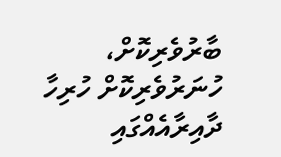ބާރުވެރިކޮށް، ހުނަރުވެރިކޮށް ހުރިހާ ދާއިރާއެއްގައި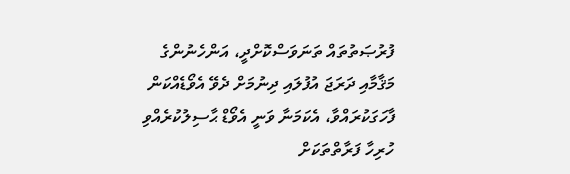ފުރުޞަތުތައް ތަނަވަސްކޮށްދީ، އަންހެނުންގެ މަޤާމާއި ދަރަޖަ އުފުލައި ދިނުމަށް ދެވޭ އެވޯޑެއްކަން ފާހަގަކުރައްވާ، އެކަމަނާ ވަނީ އެވޯޑް ޙާސިލުކުރެއްވި ހުރިހާ ފަރާތްތަކަށް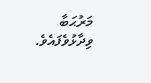މަރުޙަބާ ވިދާޅުވެފައެވެ.